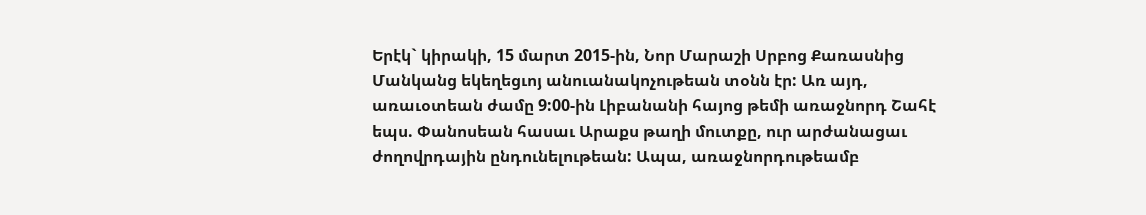Երէկ` կիրակի, 15 մարտ 2015-ին, Նոր Մարաշի Սրբոց Քառասնից Մանկանց եկեղեցւոյ անուանակոչութեան տօնն էր: Առ այդ, առաւօտեան ժամը 9:00-ին Լիբանանի հայոց թեմի առաջնորդ Շահէ եպս. Փանոսեան հասաւ Արաքս թաղի մուտքը, ուր արժանացաւ ժողովրդային ընդունելութեան: Ապա, առաջնորդութեամբ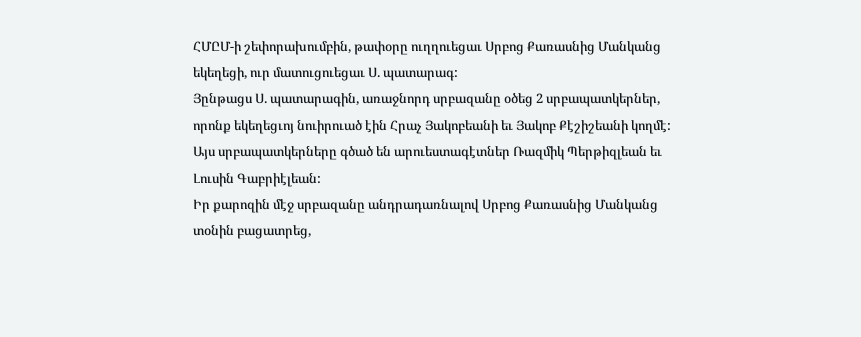ՀՄԸՄ-ի շեփորախումբին, թափօրը ուղղուեցաւ Սրբոց Քառասնից Մանկանց եկեղեցի, ուր մատուցուեցաւ Ս. պատարագ:
Յընթացս Ս. պատարագին, առաջնորդ սրբազանը օծեց 2 սրբապատկերներ, որոնք եկեղեցւոյ նուիրուած էին Հրաչ Յակոբեանի եւ Յակոբ Քէշիշեանի կողմէ: Այս սրբապատկերները գծած են արուեստագէտներ Ռազմիկ Պերթիզլեան եւ Լուսին Գաբրիէլեան:
Իր քարոզին մէջ սրբազանը անդրադառնալով Սրբոց Քառասնից Մանկանց տօնին բացատրեց,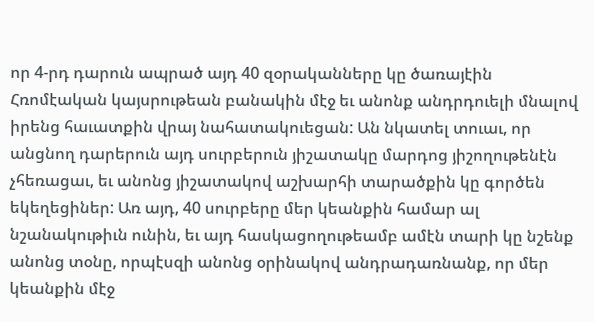որ 4-րդ դարուն ապրած այդ 40 զօրականները կը ծառայէին Հռոմէական կայսրութեան բանակին մէջ եւ անոնք անդրդուելի մնալով իրենց հաւատքին վրայ նահատակուեցան: Ան նկատել տուաւ, որ անցնող դարերուն այդ սուրբերուն յիշատակը մարդոց յիշողութենէն չհեռացաւ, եւ անոնց յիշատակով աշխարհի տարածքին կը գործեն եկեղեցիներ: Առ այդ, 40 սուրբերը մեր կեանքին համար ալ նշանակութիւն ունին, եւ այդ հասկացողութեամբ ամէն տարի կը նշենք անոնց տօնը, որպէսզի անոնց օրինակով անդրադառնանք, որ մեր կեանքին մէջ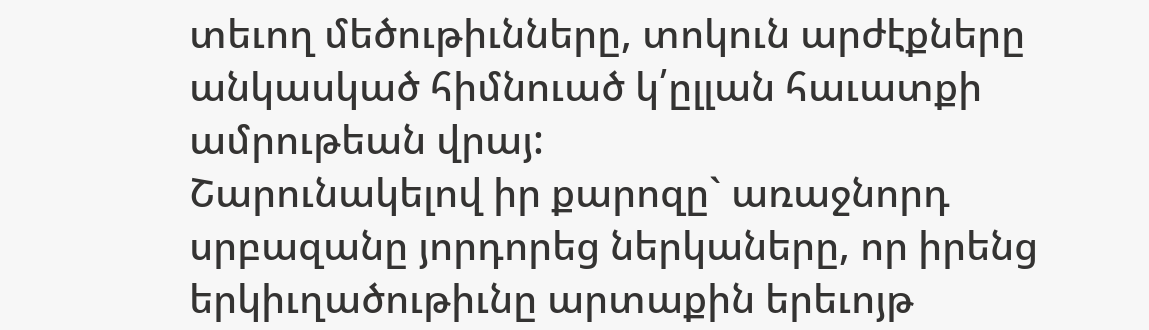տեւող մեծութիւնները, տոկուն արժէքները անկասկած հիմնուած կ՛ըլլան հաւատքի ամրութեան վրայ:
Շարունակելով իր քարոզը` առաջնորդ սրբազանը յորդորեց ներկաները, որ իրենց երկիւղածութիւնը արտաքին երեւոյթ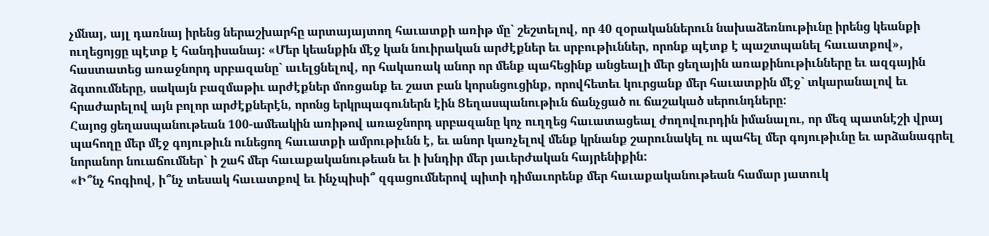չմնայ, այլ դառնայ իրենց ներաշխարհը արտայայտող հաւատքի առիթ մը` շեշտելով, որ 40 զօրականներուն նախաձեռնութիւնը իրենց կեանքի ուղեցոյցը պէտք է հանդիսանայ: «Մեր կեանքին մէջ կան նուիրական արժէքներ եւ սրբութիւններ, որոնք պէտք է պաշտպանել հաւատքով», հաստատեց առաջնորդ սրբազանը` աւելցնելով, որ հակառակ անոր որ մենք պահեցինք անցեալի մեր ցեղային առաքինութիւնները եւ ազգային ձգտումները, սակայն բազմաթիւ արժէքներ մոռցանք եւ շատ բան կորսնցուցինք, որովհետեւ կուրցանք մեր հաւատքին մէջ` տկարանալով եւ հրաժարելով այն բոլոր արժէքներէն, որոնց երկրպագուներն էին Ցեղասպանութիւն ճանչցած ու ճաշակած սերունդները:
Հայոց ցեղասպանութեան 100-ամեակին առիթով առաջնորդ սրբազանը կոչ ուղղեց հաւատացեալ ժողովուրդին իմանալու, որ մեզ պատնէշի վրայ պահողը մեր մէջ գոյութիւն ունեցող հաւատքի ամրութիւնն է, եւ անոր կառչելով մենք կրնանք շարունակել ու պահել մեր գոյութիւնը եւ արձանագրել նորանոր նուաճումներ` ի շահ մեր հաւաքականութեան եւ ի խնդիր մեր յաւերժական հայրենիքին:
«Ի՞նչ հոգիով, ի՞նչ տեսակ հաւատքով եւ ինչպիսի՞ զգացումներով պիտի դիմաւորենք մեր հաւաքականութեան համար յատուկ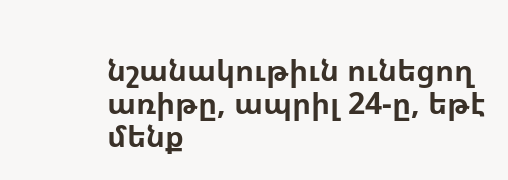նշանակութիւն ունեցող առիթը, ապրիլ 24-ը, եթէ մենք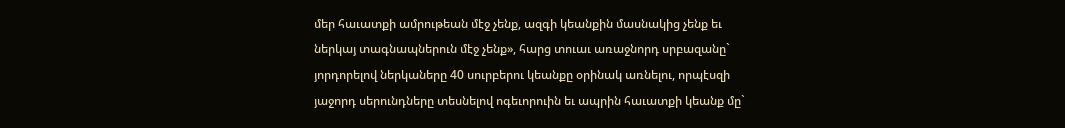մեր հաւատքի ամրութեան մէջ չենք, ազգի կեանքին մասնակից չենք եւ ներկայ տագնապներուն մէջ չենք», հարց տուաւ առաջնորդ սրբազանը` յորդորելով ներկաները 40 սուրբերու կեանքը օրինակ առնելու, որպէսզի յաջորդ սերունդները տեսնելով ոգեւորուին եւ ապրին հաւատքի կեանք մը`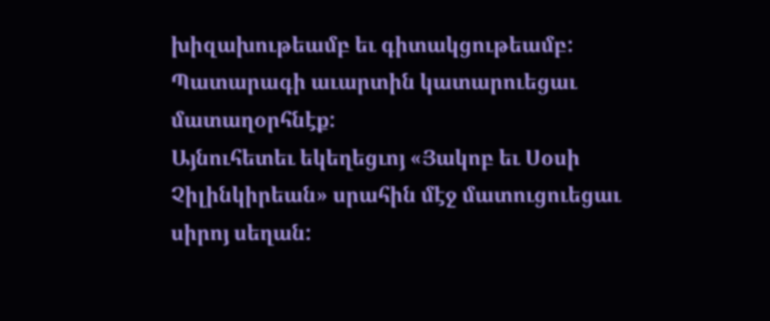խիզախութեամբ եւ գիտակցութեամբ:
Պատարագի աւարտին կատարուեցաւ մատաղօրհնէք:
Այնուհետեւ եկեղեցւոյ «Յակոբ եւ Սօսի Չիլինկիրեան» սրահին մէջ մատուցուեցաւ սիրոյ սեղան: